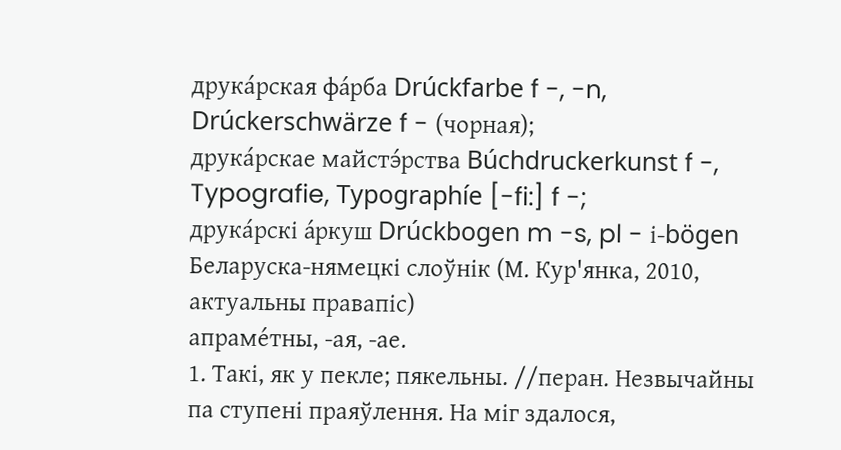друка́рская фа́рба Drúckfarbe f -, -n, Drúckerschwärze f - (чорная);
друка́рскае майстэ́рства Búchdruckerkunst f -, Typografie, Typographíe [-fi:] f -;
друка́рскі а́ркуш Drúckbogen m -s, pl - і-bögen
Беларуска-нямецкі слоўнік (М. Кур'янка, 2010, актуальны правапіс)
апраме́тны, ‑ая, ‑ае.
1. Такі, як у пекле; пякельны. //перан. Незвычайны па ступені праяўлення. На міг здалося,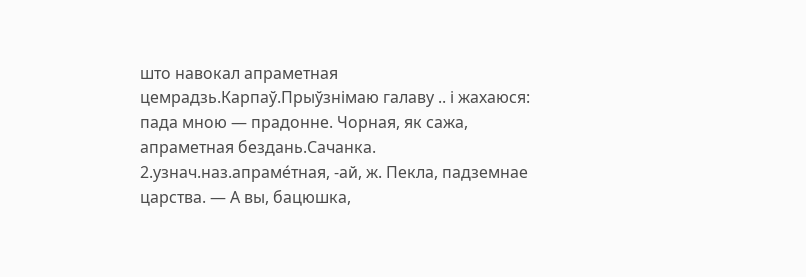што навокал апраметная цемрадзь.Карпаў.Прыўзнімаю галаву .. і жахаюся: пада мною — прадонне. Чорная, як сажа, апраметная бездань.Сачанка.
2.узнач.наз.апраме́тная, ‑ай, ж. Пекла, падземнае царства. — А вы, бацюшка,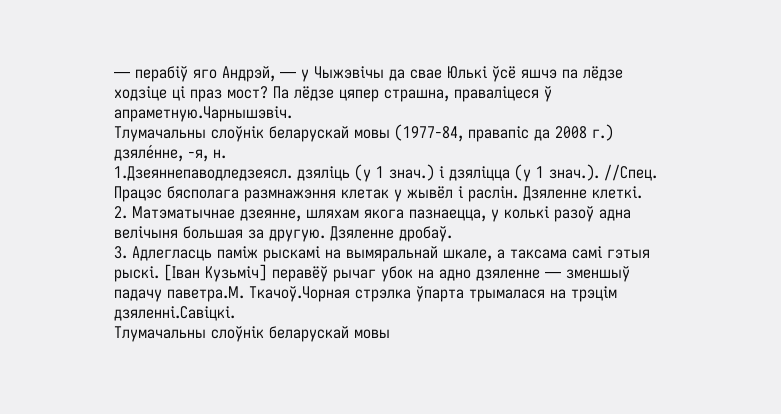— перабіў яго Андрэй, — у Чыжэвічы да свае Юлькі ўсё яшчэ па лёдзе ходзіце ці праз мост? Па лёдзе цяпер страшна, праваліцеся ў апраметную.Чарнышэвіч.
Тлумачальны слоўнік беларускай мовы (1977-84, правапіс да 2008 г.)
дзяле́нне, ‑я, н.
1.Дзеяннепаводледзеясл. дзяліць (у 1 знач.) і дзяліцца (у 1 знач.). //Спец. Працэс бясполага размнажэння клетак у жывёл і раслін. Дзяленне клеткі.
2. Матэматычнае дзеянне, шляхам якога пазнаецца, у колькі разоў адна велічыня большая за другую. Дзяленне дробаў.
3. Адлегласць паміж рыскамі на вымяральнай шкале, а таксама самі гэтыя рыскі. [Іван Кузьміч] перавёў рычаг убок на адно дзяленне — зменшыў падачу паветра.М. Ткачоў.Чорная стрэлка ўпарта трымалася на трэцім дзяленні.Савіцкі.
Тлумачальны слоўнік беларускай мовы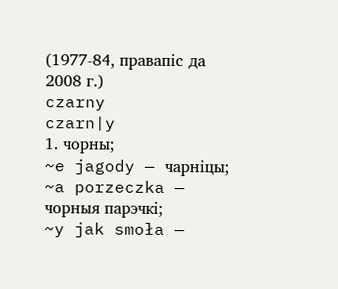(1977-84, правапіс да 2008 г.)
czarny
czarn|y
1. чорны;
~e jagody — чарніцы;
~a porzeczka — чорныя парэчкі;
~y jak smoła —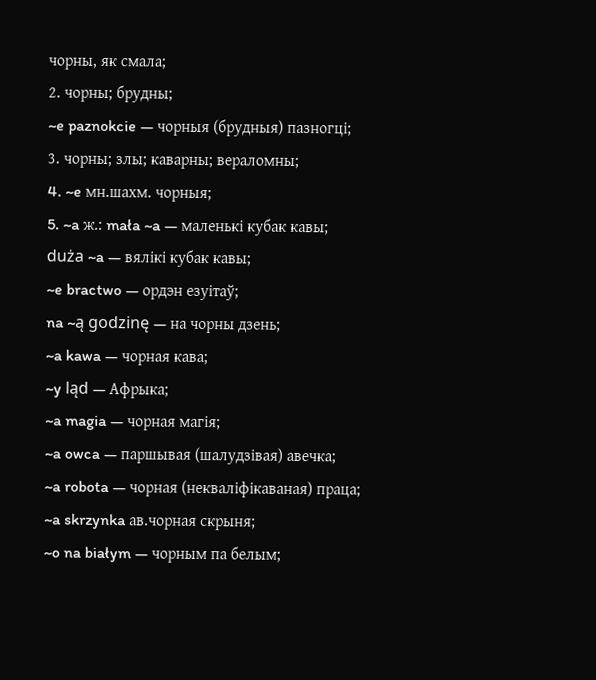чорны, як смала;
2. чорны; брудны;
~e paznokcie — чорныя (брудныя) пазногці;
3. чорны; злы; каварны; вераломны;
4. ~e мн.шахм. чорныя;
5. ~a ж.: mała ~a — маленькі кубак кавы;
duża ~a — вялікі кубак кавы;
~e bractwo — ордэн езуітаў;
na ~ą godzinę — на чорны дзень;
~a kawa — чорная кава;
~y ląd — Афрыка;
~a magia — чорная магія;
~a owca — паршывая (шалудзівая) авечка;
~a robota — чорная (некваліфікаваная) праца;
~a skrzynka ав.чорная скрыня;
~o na białym — чорным па белым;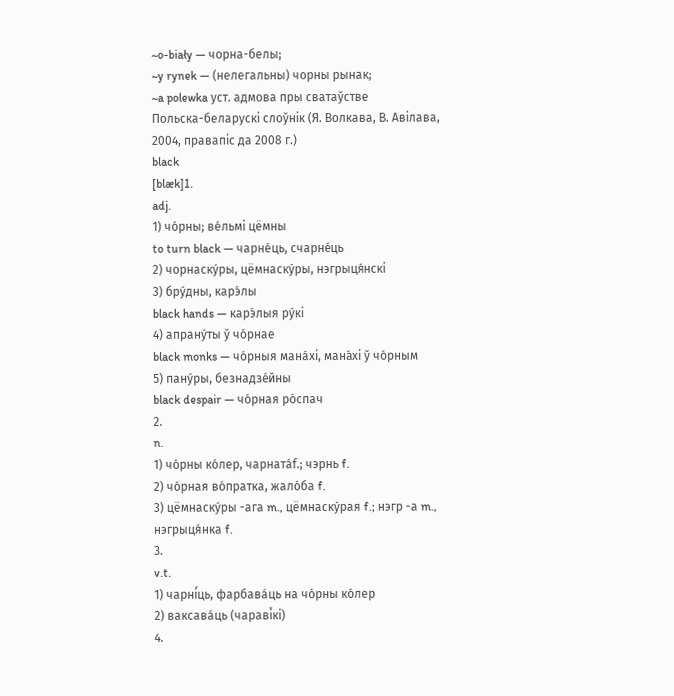~o-biały — чорна-белы;
~y rynek — (нелегальны) чорны рынак;
~a polewka уст. адмова пры сватаўстве
Польска-беларускі слоўнік (Я. Волкава, В. Авілава, 2004, правапіс да 2008 г.)
black
[blæk]1.
adj.
1) чо́рны; ве́льмі цёмны
to turn black — чарне́ць, счарне́ць
2) чорнаску́ры, цёмнаску́ры, нэгрыця́нскі
3) бру́дны, карэ́лы
black hands — карэ́лыя ру́кі
4) апрану́ты ў чо́рнае
black monks — чо́рныя мана́хі, мана́хі ў чо́рным
5) пану́ры, безнадзе́йны
black despair — чо́рная ро́спач
2.
n.
1) чо́рны ко́лер, чарната́f.; чэрнь f.
2) чо́рная во́пратка, жало́ба f.
3) цёмнаску́ры -ага m., цёмнаску́рая f.; нэгр -а m., нэгрыця́нка f.
3.
v.t.
1) чарні́ць, фарбава́ць на чо́рны ко́лер
2) ваксава́ць (чараві́кі)
4.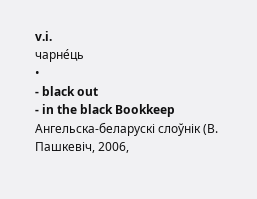v.i.
чарне́ць
•
- black out
- in the black Bookkeep
Ангельска-беларускі слоўнік (В. Пашкевіч, 2006,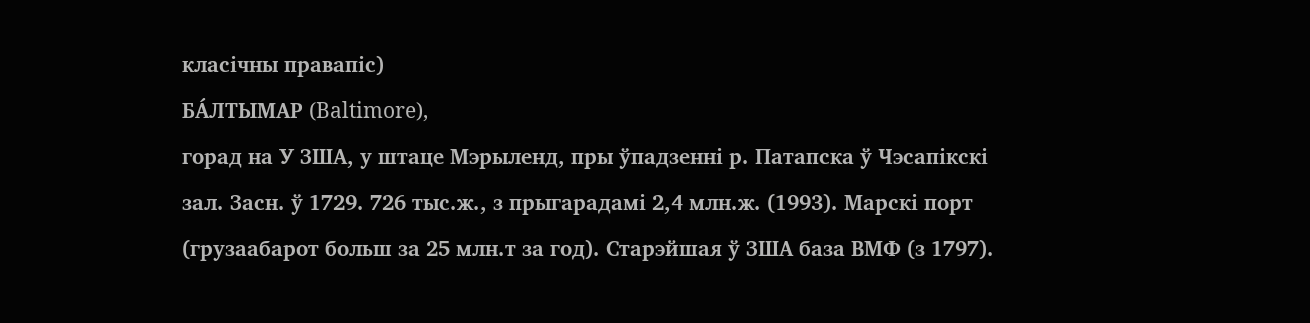класічны правапіс)
БА́ЛТЫМАР (Baltimore),
горад на У ЗША, у штаце Мэрыленд, пры ўпадзенні р. Патапска ў Чэсапікскі зал. Засн. ў 1729. 726 тыс.ж., з прыгарадамі 2,4 млн.ж. (1993). Марскі порт (грузаабарот больш за 25 млн.т за год). Старэйшая ў ЗША база ВМФ (з 1797).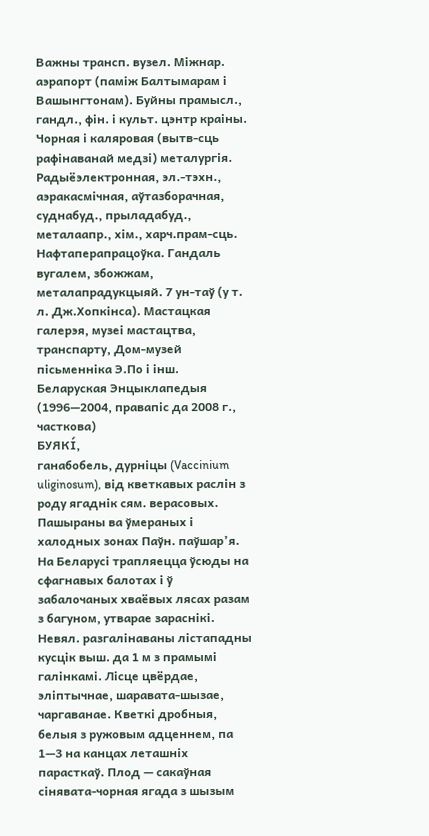Важны трансп. вузел. Міжнар. аэрапорт (паміж Балтымарам і Вашынгтонам). Буйны прамысл., гандл., фін. і культ. цэнтр краіны. Чорная і каляровая (вытв-сць рафінаванай медзі) металургія. Радыёэлектронная, эл.-тэхн., аэракасмічная, аўтазборачная, суднабуд., прыладабуд., металаапр., хім., харч.прам-сць. Нафтаперапрацоўка. Гандаль вугалем, збожжам, металапрадукцыяй. 7 ун-таў (у т. л. Дж.Хопкінса). Мастацкая галерэя, музеі мастацтва, транспарту, Дом-музей пісьменніка Э.По і інш.
Беларуская Энцыклапедыя (1996—2004, правапіс да 2008 г., часткова)
БУЯКІ́,
ганабобель, дурніцы (Vaccinium uliginosum), від кветкавых раслін з роду ягаднік сям. верасовых. Пашыраны ва ўмераных і халодных зонах Паўн. паўшар’я. На Беларусі трапляецца ўсюды на сфагнавых балотах і ў забалочаных хваёвых лясах разам з багуном, утварае зараснікі.
Невял. разгалінаваны лістападны кусцік выш. да 1 м з прамымі галінкамі. Лісце цвёрдае, эліптычнае, шаравата-шызае, чаргаванае. Кветкі дробныя, белыя з ружовым адценнем, па 1—3 на канцах леташніх парасткаў. Плод — сакаўная сінявата-чорная ягада з шызым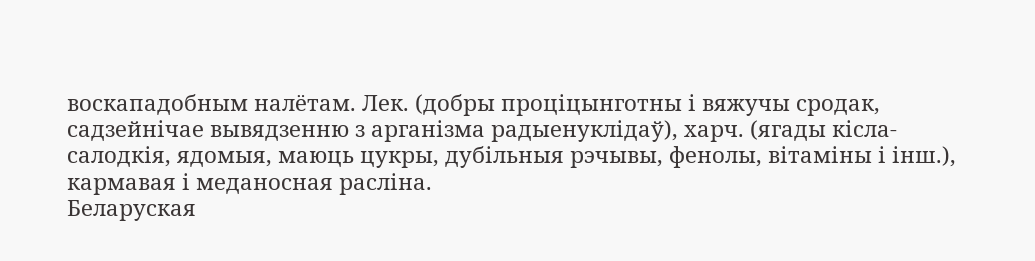воскападобным налётам. Лек. (добры проціцынготны і вяжучы сродак, садзейнічае вывядзенню з арганізма радыенуклідаў), харч. (ягады кісла-салодкія, ядомыя, маюць цукры, дубільныя рэчывы, фенолы, вітаміны і інш.), кармавая і меданосная расліна.
Беларуская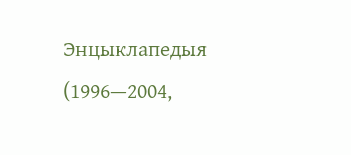Энцыклапедыя (1996—2004,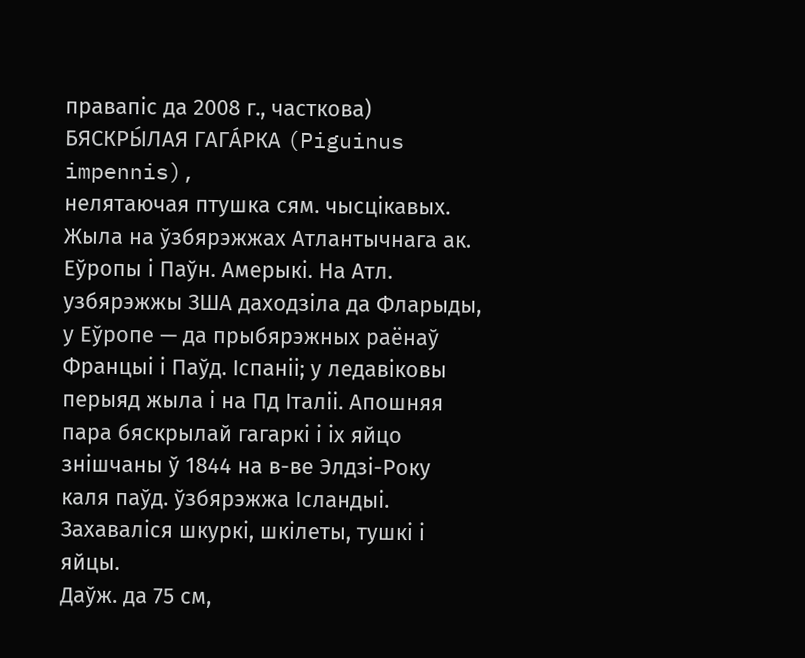правапіс да 2008 г., часткова)
БЯСКРЫ́ЛАЯ ГАГА́РКА (Piguinus impennis),
нелятаючая птушка сям. чысцікавых. Жыла на ўзбярэжжах Атлантычнага ак. Еўропы і Паўн. Амерыкі. На Атл. узбярэжжы ЗША даходзіла да Фларыды, у Еўропе — да прыбярэжных раёнаў Францыі і Паўд. Іспаніі; у ледавіковы перыяд жыла і на Пд Італіі. Апошняя пара бяскрылай гагаркі і іх яйцо знішчаны ў 1844 на в-ве Элдзі-Року каля паўд. ўзбярэжжа Ісландыі. Захаваліся шкуркі, шкілеты, тушкі і яйцы.
Даўж. да 75 см,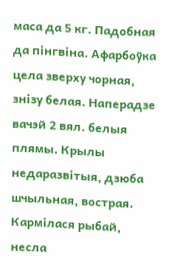маса да 5 кг. Падобная да пінгвіна. Афарбоўка цела зверху чорная, знізу белая. Наперадзе вачэй 2 вял. белыя плямы. Крылы недаразвітыя, дзюба шчыльная, вострая. Кармілася рыбай, несла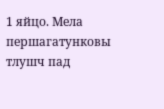1 яйцо. Мела першагатунковы тлушч пад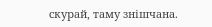скурай, таму знішчана.